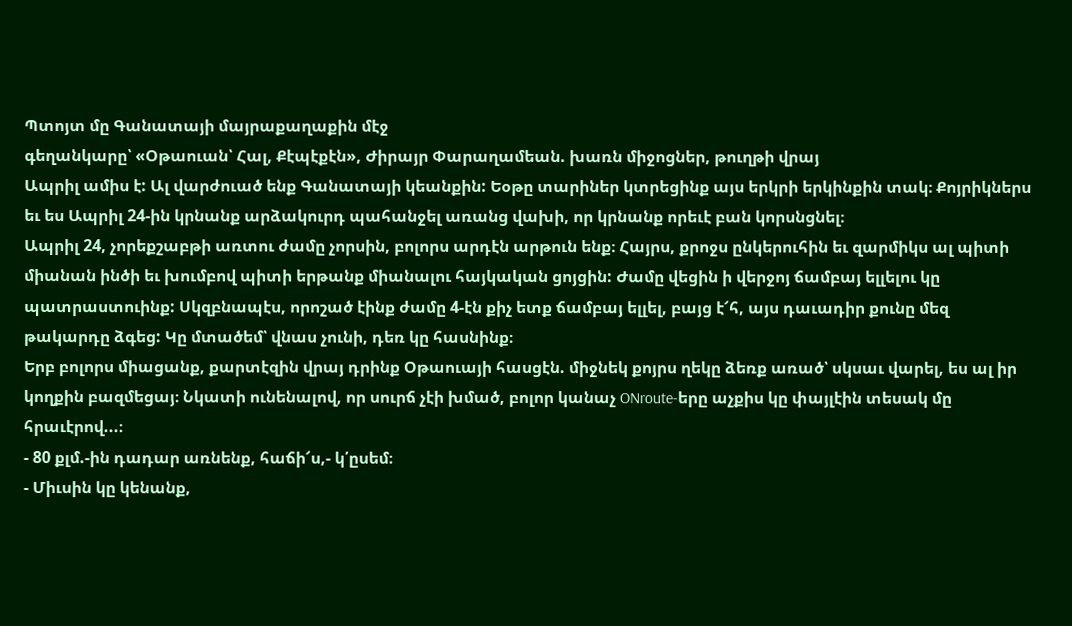Պտոյտ մը Գանատայի մայրաքաղաքին մէջ
գեղանկարը՝ «Օթաուան՝ Հալ, Քէպէքէն», Ժիրայր Փարաղամեան. խառն միջոցներ, թուղթի վրայ
Ապրիլ ամիս է: Ալ վարժուած ենք Գանատայի կեանքին: Եօթը տարիներ կտրեցինք այս երկրի երկինքին տակ։ Քոյրիկներս եւ ես Ապրիլ 24-ին կրնանք արձակուրդ պահանջել առանց վախի, որ կրնանք որեւէ բան կորսնցնել։
Ապրիլ 24, չորեքշաբթի առտու ժամը չորսին, բոլորս արդէն արթուն ենք։ Հայրս, քրոջս ընկերուհին եւ զարմիկս ալ պիտի միանան ինծի եւ խումբով պիտի երթանք միանալու հայկական ցոյցին: Ժամը վեցին ի վերջոյ ճամբայ ելլելու կը պատրաստուինք: Սկզբնապէս, որոշած էինք ժամը 4-էն քիչ ետք ճամբայ ելլել, բայց է՜հ, այս դաւադիր քունը մեզ թակարդը ձգեց: Կը մտածեմ՝ վնաս չունի, դեռ կը հասնինք։
Երբ բոլորս միացանք, քարտէզին վրայ դրինք Օթաուայի հասցէն. միջնեկ քոյրս ղեկը ձեռք առած՝ սկսաւ վարել, ես ալ իր կողքին բազմեցայ։ Նկատի ունենալով, որ սուրճ չէի խմած, բոլոր կանաչ ONroute-երը աչքիս կը փայլէին տեսակ մը հրաւէրով...։
- 80 քլմ.-ին դադար առնենք, հաճի՜ս,- կ՛ըսեմ։
- Միւսին կը կենանք,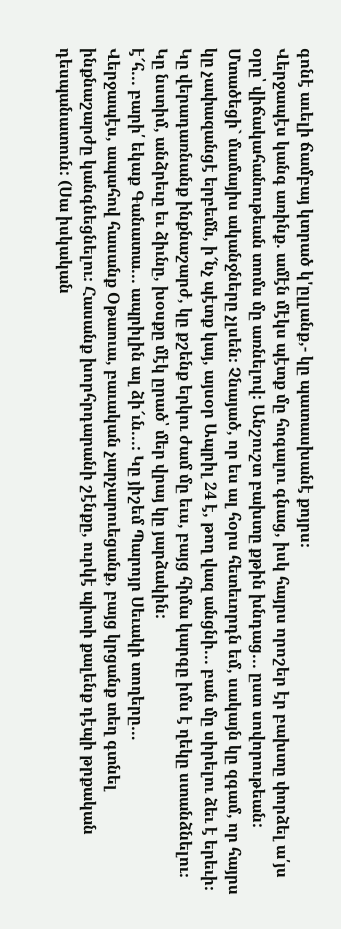գոնէ աւելի ճամբայ կտրած կ'ըլլանք,- կը պատասխանէ քոյրս։
Վերջապէս կանգ առինք. ամէն մէկս պէտք մը հոգալու գնաց, իսկ հայրս որոշեր էր բախտը փորձել ա՛յս օրը՝ վիճակահանութեան տոմս մը առնելով։ Անշուշտ բախտը քթին խնդաց... ըստ սովորութեան: Մտածեցի` մամայիս ականջները չլսեն։ Չնայած, որ ես ալ հօրս հետեւորդն եմ, սակայն կը զգամ, որ հայրս կը չափազանցէ երբեմն, ի՜նչ պէտք կայ, այսօր Ապրիլ 24 է, թող վազ անցնի... բան մը սիրելու ձեւ է երեւի։
Կը վերադառնանք ինքնաշարժ, կը քշենք երկու ժամ մը եւս, բայց հիմա կարգը իմս է ղեկը ստանձնելու։ Կը նստիմ, անձրեւը եւ ձիւնը, խօսքը մէկ ըրած՝ մեր վրայ կը յարձակին:
է՜հ... բարի՛ եկաք Գանատա... ապրիլին ալ ձի՜ւն...։ Կը յիշեմ Պարոյր Սեւակի տողերը…
Վերջապէս, ապահով հասանք Օթաուա, բաւական չարչարուեցանք, բայց կրցանք տեղ գտնել ինքնաշարժը կանգնեցնելու։ Հասանք խորհրդարանի շէնքը, ուրկէ պիտի քալենք դէպի թրքական դեսպանատուն: (Սա իսկական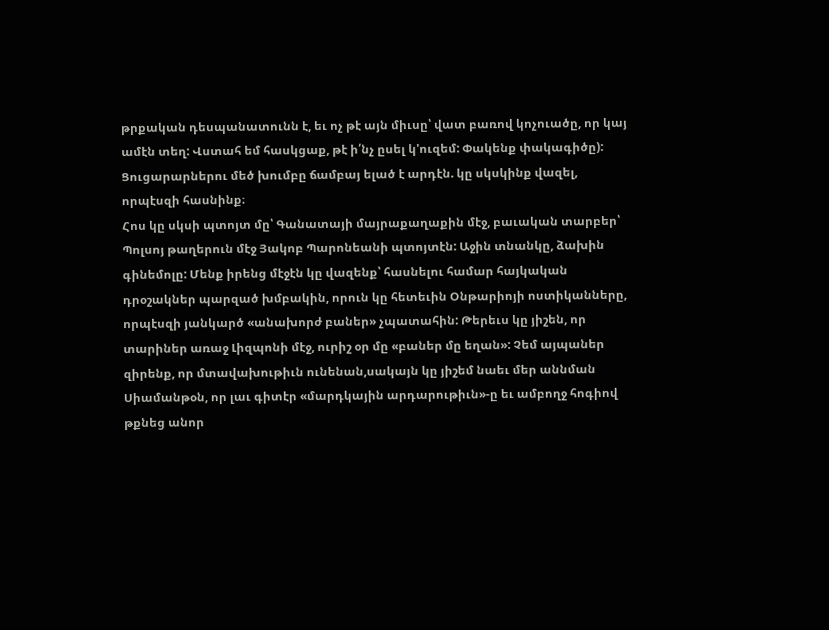թրքական դեսպանատունն է, եւ ոչ թէ այն միւսը՝ վատ բառով կոչուածը, որ կայ ամէն տեղ: Վստահ եմ հասկցաք, թէ ի՛նչ ըսել կ'ուզեմ: Փակենք փակագիծը): Ցուցարարներու մեծ խումբը ճամբայ ելած է արդէն. կը սկսկինք վազել, որպէսզի հասնինք։
Հոս կը սկսի պտոյտ մը՝ Գանատայի մայրաքաղաքին մէջ, բաւական տարբեր՝ Պոլսոյ թաղերուն մէջ Յակոբ Պարոնեանի պտոյտէն: Աջին տնանկը, ձախին գինեմոլը: Մենք իրենց մէջէն կը վազենք՝ հասնելու համար հայկական դրօշակներ պարզած խմբակին, որուն կը հետեւին Օնթարիոյի ոստիկանները, որպէսզի յանկարծ «անախորժ բաներ» չպատահին: Թերեւս կը յիշեն, որ տարիներ առաջ Լիզպոնի մէջ, ուրիշ օր մը «բաներ մը եղան»: Չեմ այպաներ զիրենք, որ մտավախութիւն ունենան,սակայն կը յիշեմ նաեւ մեր աննման Սիամանթօն, որ լաւ գիտէր «մարդկային արդարութիւն»-ը եւ ամբողջ հոգիով թքնեց անոր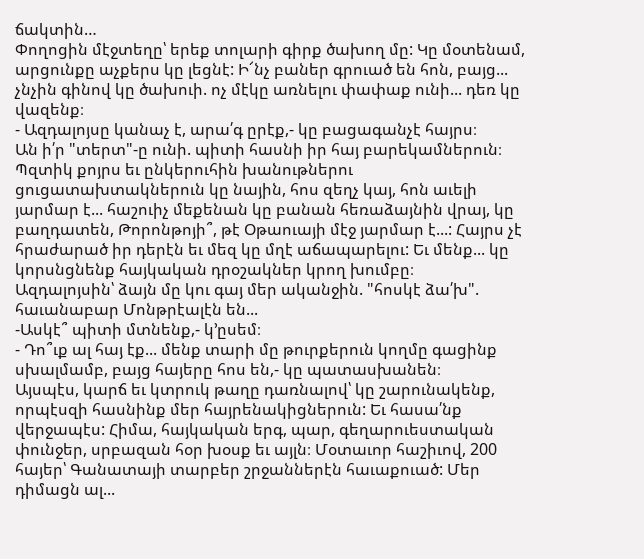ճակտին…
Փողոցին մէջտեղը՝ երեք տոլարի գիրք ծախող մը: Կը մօտենամ, արցունքը աչքերս կը լեցնէ: Ի՜նչ բաներ գրուած են հոն, բայց... չնչին գինով կը ծախուի. ոչ մէկը առնելու փափաք ունի... դեռ կը վազենք։
- Ազդալոյսը կանաչ է, արա՛գ ըրէք,- կը բացագանչէ հայրս։
Ան ի՛ր "տերտ"-ը ունի. պիտի հասնի իր հայ բարեկամներուն։
Պզտիկ քոյրս եւ ընկերուհին խանութներու ցուցատախտակներուն կը նային, հոս զեղչ կայ, հոն աւելի յարմար է... հաշուիչ մեքենան կը բանան հեռաձայնին վրայ, կը բաղդատեն, Թորոնթոյի՞, թէ Օթաուայի մէջ յարմար է...: Հայրս չէ հրաժարած իր դերէն եւ մեզ կը մղէ աճապարելու: Եւ մենք... կը կորսնցնենք հայկական դրօշակներ կրող խումբը։
Ազդալոյսին՝ ձայն մը կու գայ մեր ականջին. "հոսկէ ձա՛խ". հաւանաբար Մոնթրէալէն են...
-Ասկէ՞ պիտի մտնենք,- կ’ըսեմ։
- Դո՞ւք ալ հայ էք... մենք տարի մը թուրքերուն կողմը գացինք սխալմամբ, բայց հայերը հոս են,- կը պատասխանեն։
Այսպէս, կարճ եւ կտրուկ թաղը դառնալով՝ կը շարունակենք, որպէսզի հասնինք մեր հայրենակիցներուն: Եւ հասա՛նք վերջապէս: Հիմա, հայկական երգ, պար, գեղարուեստական փունջեր, սրբազան հօր խօսք եւ այլն։ Մօտաւոր հաշիւով, 200 հայեր՝ Գանատայի տարբեր շրջաններէն հաւաքուած: Մեր դիմացն ալ...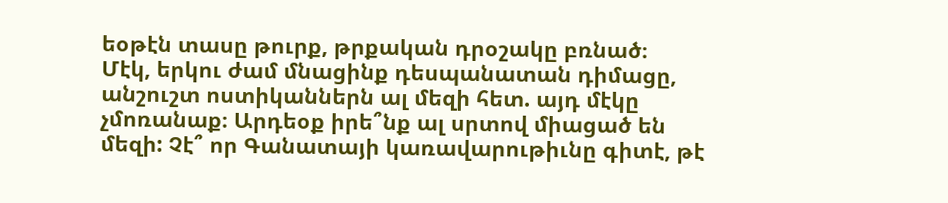եօթէն տասը թուրք, թրքական դրօշակը բռնած։
Մէկ, երկու ժամ մնացինք դեսպանատան դիմացը, անշուշտ ոստիկաններն ալ մեզի հետ. այդ մէկը չմոռանաք։ Արդեօք իրե՞նք ալ սրտով միացած են մեզի: Չէ՞ որ Գանատայի կառավարութիւնը գիտէ, թէ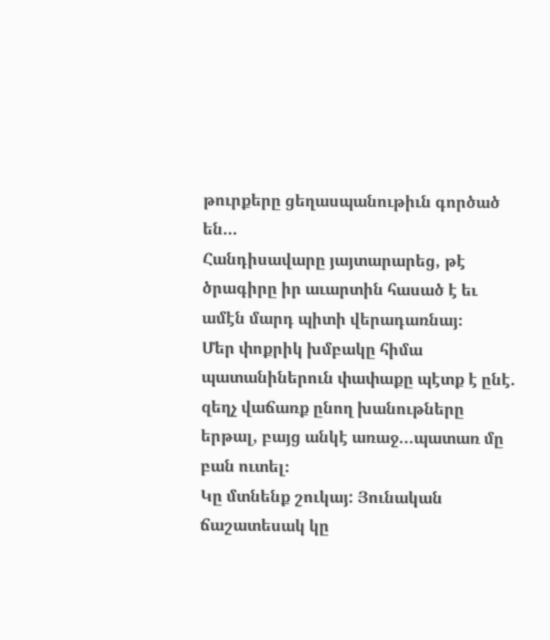թուրքերը ցեղասպանութիւն գործած են…
Հանդիսավարը յայտարարեց, թէ ծրագիրը իր աւարտին հասած է եւ ամէն մարդ պիտի վերադառնայ։
Մեր փոքրիկ խմբակը հիմա պատանիներուն փափաքը պէտք է ընէ. զեղչ վաճառք ընող խանութները երթալ, բայց անկէ առաջ...պատառ մը բան ուտել։
Կը մտնենք շուկայ: Յունական ճաշատեսակ կը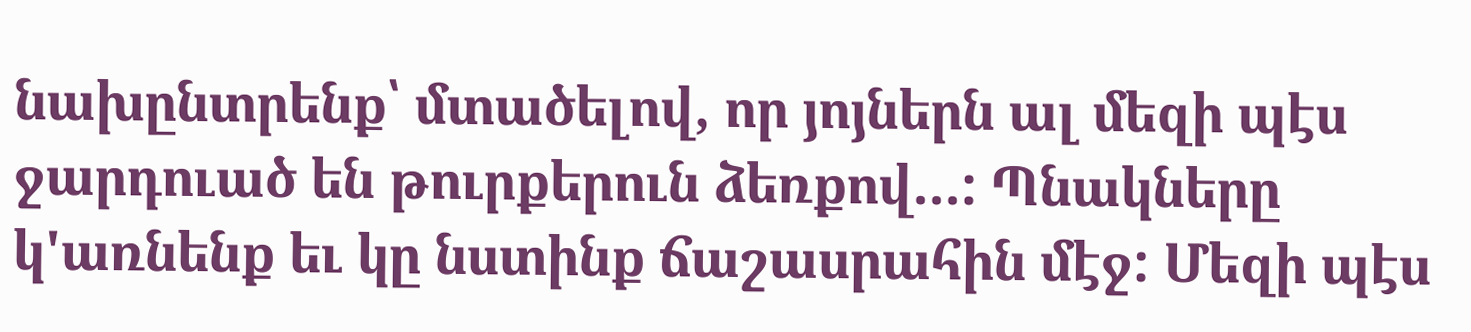նախընտրենք՝ մտածելով, որ յոյներն ալ մեզի պէս ջարդուած են թուրքերուն ձեռքով...: Պնակները կ'առնենք եւ կը նստինք ճաշասրահին մէջ: Մեզի պէս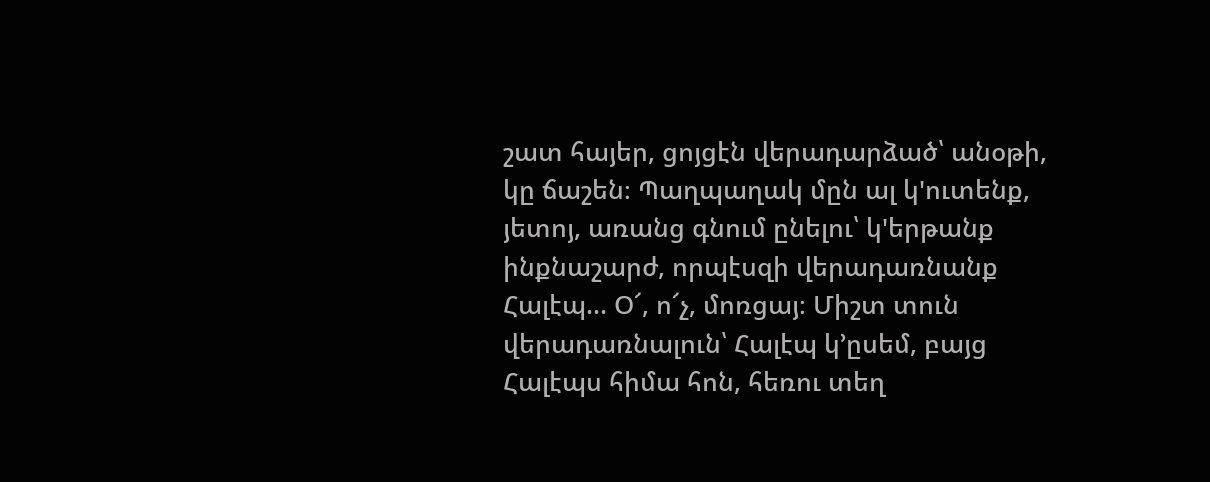շատ հայեր, ցոյցէն վերադարձած՝ անօթի, կը ճաշեն։ Պաղպաղակ մըն ալ կ'ուտենք, յետոյ, առանց գնում ընելու՝ կ'երթանք ինքնաշարժ, որպէսզի վերադառնանք Հալէպ... Օ՜, ո՜չ, մոռցայ։ Միշտ տուն վերադառնալուն՝ Հալէպ կ’ըսեմ, բայց Հալէպս հիմա հոն, հեռու տեղ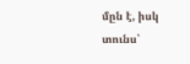մըն է, իսկ տունս՝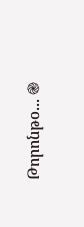Թորոնթօ... ֎